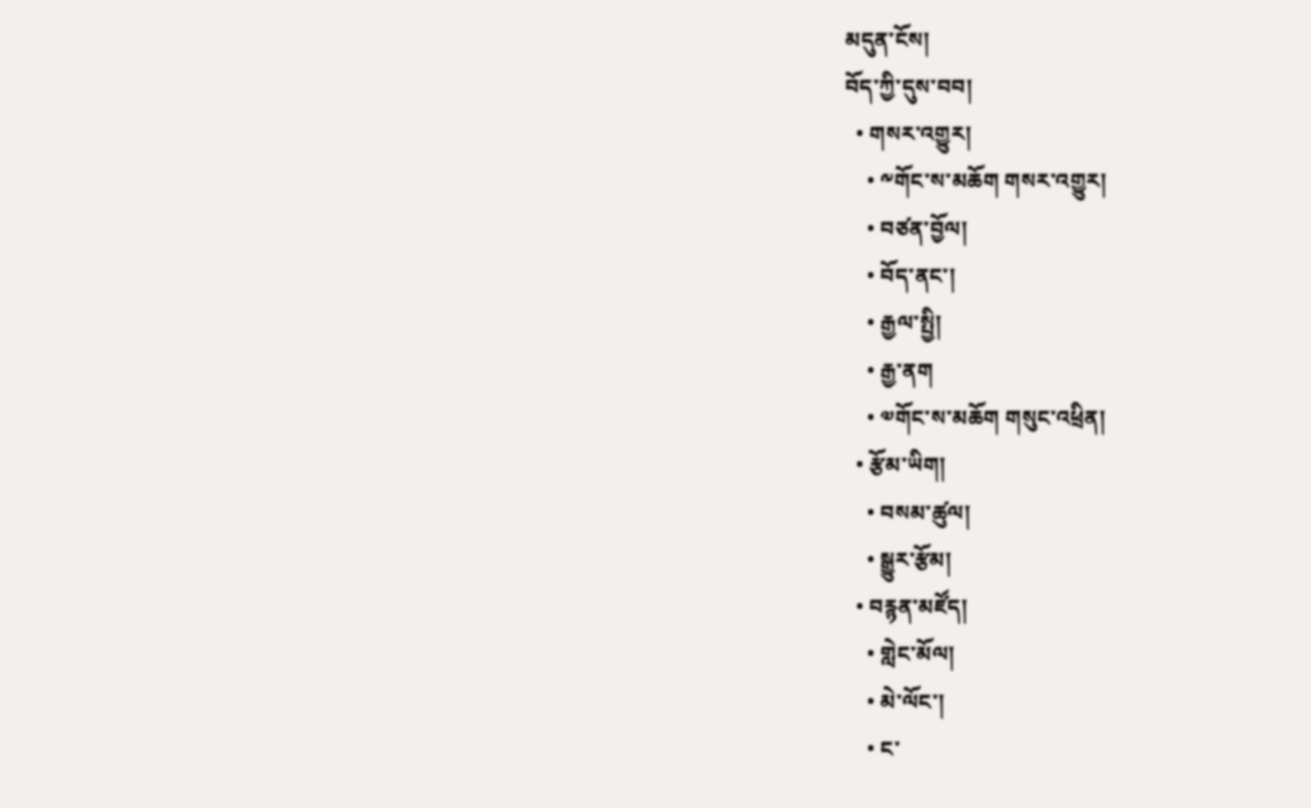མདུན་ངོས།
བོད་ཀྱི་དུས་བབ།
  • གསར་འགྱུར།
    • ༸གོང་ས་མཆོག གསར་འགྱུར།
    • བཙན་བྱོལ།
    • བོད་ནང་།
    • རྒྱལ་སྤྱི།
    • རྒྱ་ནག
    • ༧གོང་ས་མཆོག གསུང་འཕྲིན།
  • རྩོམ་ཡིག།
    • བསམ་ཚུལ།
    • སྒྱུར་རྩོམ།
  • བརྙན་མཛོད།
    • གླེང་མོལ།
    • མེ་ལོང་།
    • ང་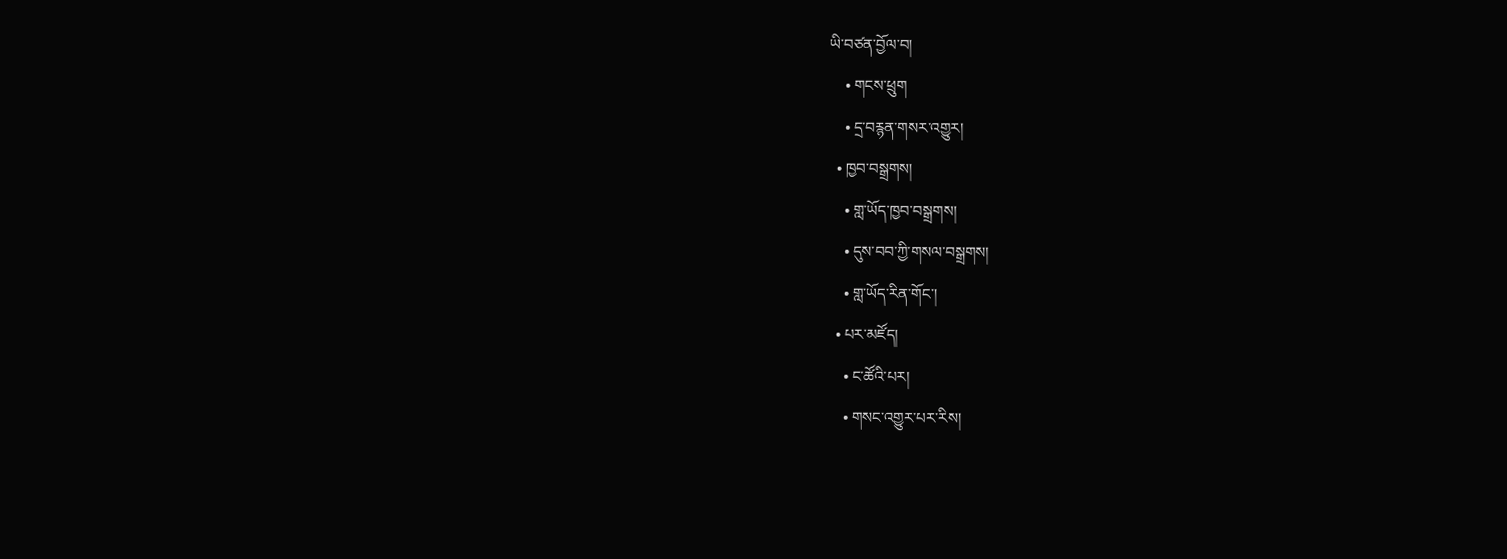ཡི་བཙན་བྱོལ་བ།
    • གངས་ཕྲུག
    • དྲ་བརྙན་གསར་འགྱུར།
  • ཁྱབ་བསྒྲགས།
    • གླ་ཡོད་ཁྱབ་བསྒྲགས།
    • དུས་བབ་ཀྱི་གསལ་བསྒྲགས།
    • གླ་ཡོད་རིན་གོང་།
  • པར་མཛོད།
    • ང་ཚོའི་པར།
    • གསང་འགྱུར་པར་རིས།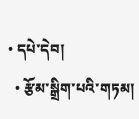• དཔེ་དེབ།
  • རྩོམ་སྒྲིག་པའི་གཏམ།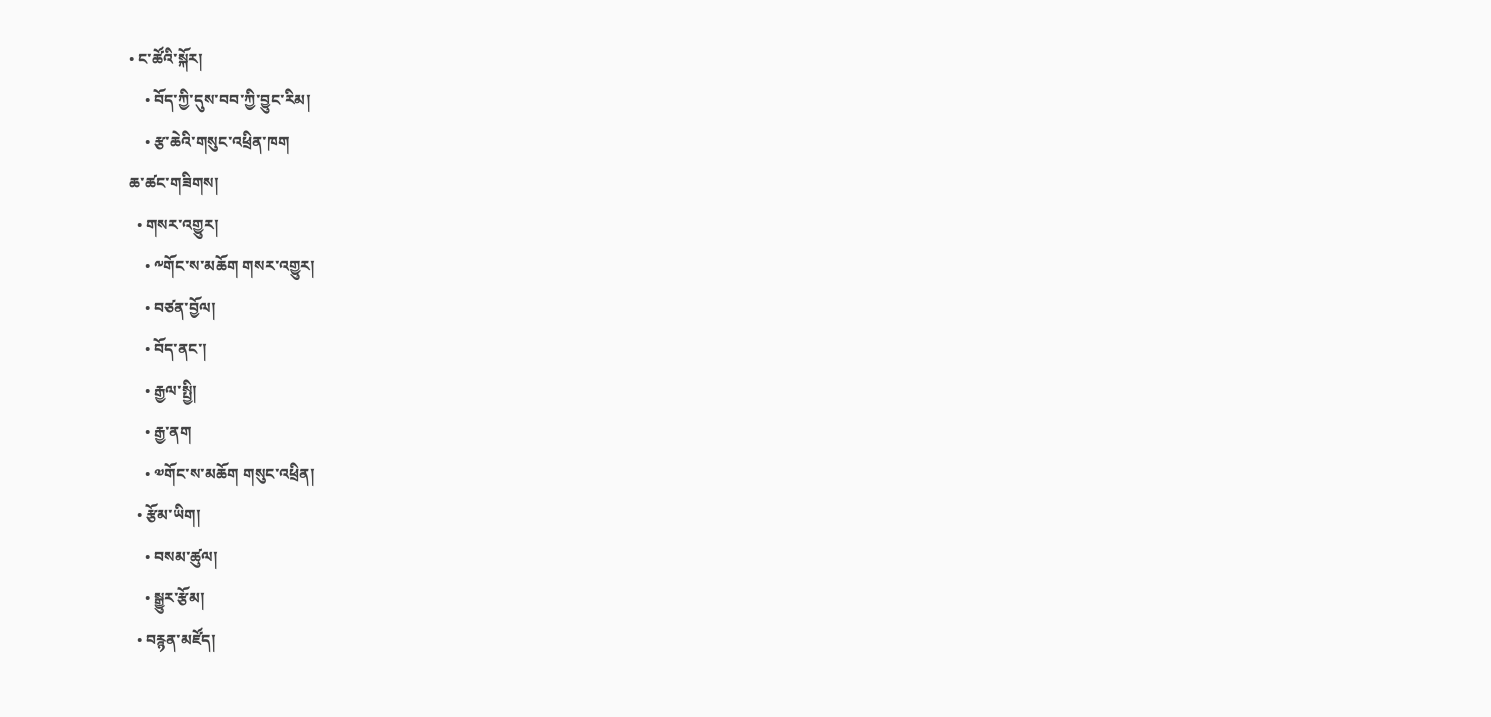• ང་ཚོའི་སྐོར།
    • བོད་ཀྱི་དུས་བབ་ཀྱི་བྱུང་རིམ།
    • རྩ་ཆེའི་གསུང་འཕྲིན་ཁག
ཆ་ཚང་གཟིགས།
  • གསར་འགྱུར།
    • ༸གོང་ས་མཆོག གསར་འགྱུར།
    • བཙན་བྱོལ།
    • བོད་ནང་།
    • རྒྱལ་སྤྱི།
    • རྒྱ་ནག
    • ༧གོང་ས་མཆོག གསུང་འཕྲིན།
  • རྩོམ་ཡིག།
    • བསམ་ཚུལ།
    • སྒྱུར་རྩོམ།
  • བརྙན་མཛོད།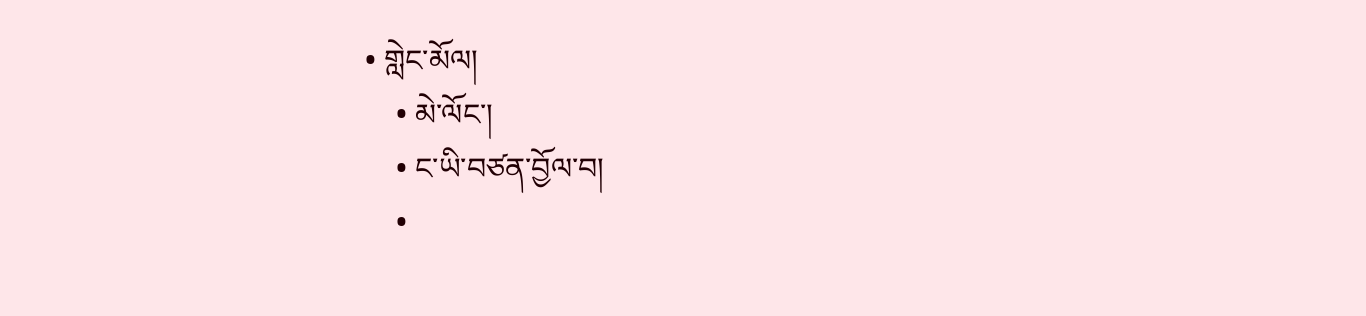• གླེང་མོལ།
    • མེ་ལོང་།
    • ང་ཡི་བཙན་བྱོལ་བ།
    •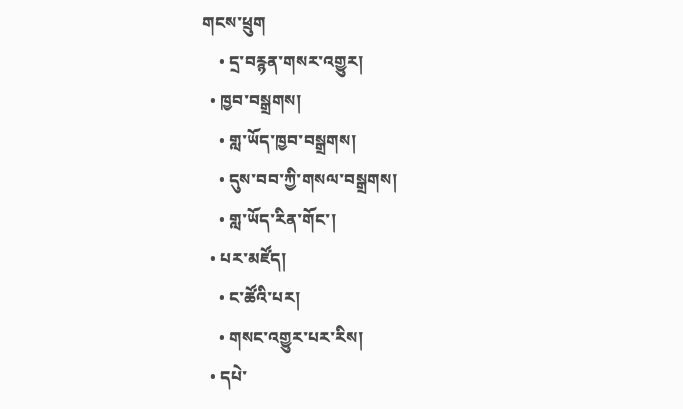གངས་ཕྲུག
    • དྲ་བརྙན་གསར་འགྱུར།
  • ཁྱབ་བསྒྲགས།
    • གླ་ཡོད་ཁྱབ་བསྒྲགས།
    • དུས་བབ་ཀྱི་གསལ་བསྒྲགས།
    • གླ་ཡོད་རིན་གོང་།
  • པར་མཛོད།
    • ང་ཚོའི་པར།
    • གསང་འགྱུར་པར་རིས།
  • དཔེ་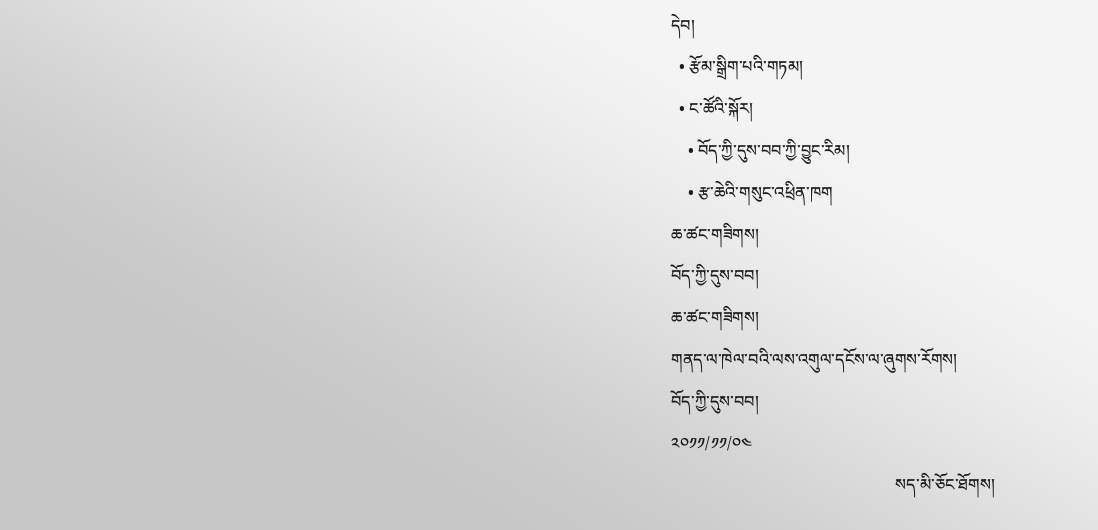དེབ།
  • རྩོམ་སྒྲིག་པའི་གཏམ།
  • ང་ཚོའི་སྐོར།
    • བོད་ཀྱི་དུས་བབ་ཀྱི་བྱུང་རིམ།
    • རྩ་ཆེའི་གསུང་འཕྲིན་ཁག
ཆ་ཚང་གཟིགས།
བོད་ཀྱི་དུས་བབ།
ཆ་ཚང་གཟིགས།
གནད་ལ་ཁེལ་བའི་ལས་འགུལ་དངོས་ལ་ཞུགས་རོགས།
བོད་ཀྱི་དུས་བབ།
༢༠༡༡/༡༡/༠༤
                                                      སད་མི་ཅོང་ཐོགས།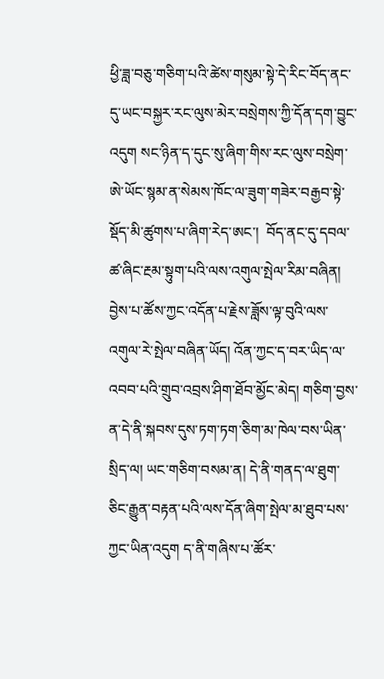ཕྱི་ཟླ་བཅུ་གཅིག་པའི་ཚེས་གསུམ་སྟེ་དེ་རིང་བོད་ནང་དུ་ཡང་བསྐྱར་རང་ལུས་མེར་བསྲེགས་ཀྱི་དོན་དག་བྱུང་འདུག སང་ཉིན་ད་དུང་སུ་ཞིག་གིས་རང་ལུས་བསྲེག་ཨེ་ཡོང་སྙམ་ན་སེམས་ཁོང་ལ་ཟུག་གཟེར་བརྒྱབ་སྟེ་སྡོད་མི་ཚུགས་པ་ཞིག་རེད་ཨང་།  བོད་ནང་དུ་དབལ་ཚ་ཞིང་རྔམ་སྟུག་པའི་ལས་འགུལ་སྤེལ་རིམ་བཞིན། བྱེས་པ་ཚོས་ཀྱང་འདོན་པ་རྗེས་ཟློས་ལྟ་བུའི་ལས་འགུལ་རེ་སྤེལ་བཞིན་ཡོད། འོན་ཀྱང་ད་བར་ཡིད་ལ་འབབ་པའི་གྲུབ་འབྲས་ཤིག་ཐོབ་མྱོང་མེད། གཅིག་བྱས་ན་དེ་ནི་སྐབས་དུས་ཏག་ཏག་ཅིག་མ་ཁེལ་བས་ཡིན་སྲིད་ལ། ཡང་གཅིག་བསམ་ན། དེ་ནི་གནད་ལ་ཐུག་ཅིང་རྒྱུན་བརྟན་པའི་ལས་དོན་ཞིག་སྤེལ་མ་ཐུབ་པས་ཀྱང་ཡིན་འདུག ད་ནི་གཞིས་པ་ཚོར་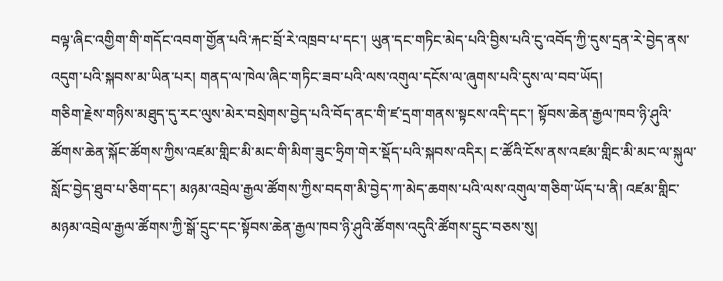བལྟ་ཞིང་འགྱིག་གི་གདོང་འབག་གྱོན་པའི་རྐང་བྲོ་རེ་འཁྲབ་པ་དང་། ཡུན་དང་གཏིང་མེད་པའི་བྱིས་པའི་ངུ་འབོད་ཀྱི་དུས་དྲན་རེ་བྱེད་ནས་འདུག་པའི་སྐབས་མ་ཡིན་པར། གནད་ལ་ཁེལ་ཞིང་གཏིང་ཟབ་པའི་ལས་འགུལ་དངོས་ལ་ཞུགས་པའི་དུས་ལ་བབ་ཡོད།
གཅིག་རྗེས་གཉིས་མཐུད་དུ་རང་ལུས་མེར་བསྲེགས་བྱེད་པའི་བོད་ནང་གི་ཛ་དྲག་གནས་སྟངས་འདི་དང་། སྟོབས་ཆེན་རྒྱལ་ཁབ་ཉི་ཤུའི་ཚོགས་ཆེན་སྐོང་ཚོགས་ཀྱིས་འཛམ་གླིང་མི་མང་གི་མིག་ཟུང་ཧྲིག་གེར་སྡོད་པའི་སྐབས་འདིར། ང་ཚོའི་ངོས་ནས་འཛམ་གླིང་མི་མང་ལ་སྐུལ་སློང་བྱེད་ཐུབ་པ་ཅིག་དང་། མཉམ་འབྲེལ་རྒྱལ་ཚོགས་ཀྱིས་བདག་མི་བྱེད་ཀ་མེད་ཆགས་པའི་ལས་འགུལ་གཅིག་ཡོད་པ་ནི། འཛམ་གླིང་མཉམ་འབྲེལ་རྒྱལ་ཚོགས་ཀྱི་སྒོ་དྲུང་དང་སྟོབས་ཆེན་རྒྱལ་ཁབ་ཉི་ཤུའི་ཚོགས་འདུའི་ཚོགས་དྲུང་བཅས་སུ།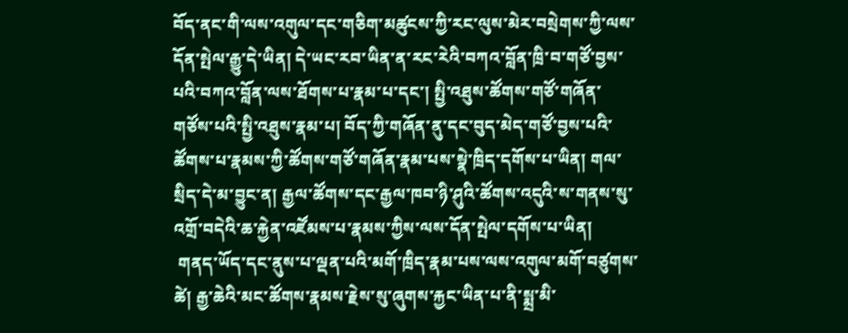བོད་ནང་གི་ལས་འགུལ་དང་གཅིག་མཚུངས་ཀྱི་རང་ལུས་མེར་བསྲེགས་ཀྱི་ལས་དོན་སྤེལ་རྒྱུ་དེ་ཡིན། དེ་ཡང་རབ་ཡིན་ན་རང་རེའི་བཀའ་བློན་ཁྲི་བ་གཙོ་བྱས་པའི་བཀའ་བློན་ལས་ཐོགས་པ་རྣམ་པ་དང་། སྤྱི་འཐུས་ཚོགས་གཙོ་གཞོན་གཙོས་པའི་སྤྱི་འཐུས་རྣམ་པ། བོད་ཀྱི་གཞོན་ནུ་དང་བུད་མེད་གཙོ་བྱས་པའི་ཚོགས་པ་རྣམས་ཀྱི་ཚོགས་གཙོ་གཞོན་རྣམ་པས་སྣེ་ཁྲིད་དགོས་པ་ཡིན། གལ་སྲིད་དེ་མ་བྱུང་ན། རྒྱལ་ཚོགས་དང་རྒྱལ་ཁབ་ཉི་ཤུའི་ཚོགས་འདུའི་ས་གནས་སུ་འགྲོ་བདེའི་ཆ་རྐྱེན་འཛོམས་པ་རྣམས་ཀྱིས་ལས་དོན་སྤེལ་དགོས་པ་ཡིན།
 གནད་ཡོད་དང་ནུས་པ་ལྡན་པའི་མགོ་ཁྲིད་རྣམ་པས་ལས་འགུལ་མགོ་བཙུགས་ཚེ། རྒྱ་ཆེའི་མང་ཚོགས་རྣམས་རྗེས་སུ་ཞུགས་རྐྱང་ཡིན་པ་ནི་སྨྲ་མི་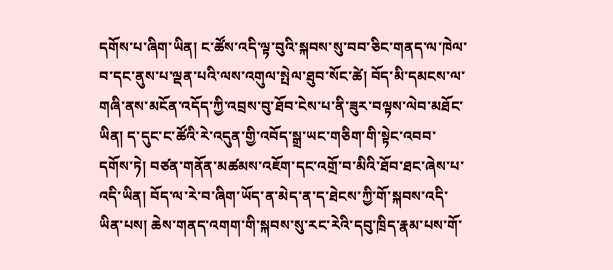དགོས་པ་ཞིག་ཡིན། ང་ཚོས་འདི་ལྟ་བུའི་སྐབས་སུ་བབ་ཅིང་གནད་ལ་ཁེལ་བ་དང་ནུས་པ་ལྡན་པའི་ལས་འགུལ་སྤེལ་ཐུབ་སོང་ཚེ། བོད་མི་དམངས་ལ་གཞི་ནས་མངོན་འདོད་ཀྱི་འབྲས་བུ་ཐོབ་ངེས་པ་ནི་ཟུར་བལྟས་ལེབ་མཐོང་ཡིན། ད་དུང་ང་ཚོའི་རེ་འདུན་གྱི་འབོད་སྒྲ་ཡང་གཅིག་གི་སྟེང་འབབ་དགོས་ཏེ། བཙན་གནོན་མཚམས་འཇོག་དང་འགྲོ་བ་མིའི་ཐོབ་ཐང་ཞེས་པ་འདི་ཡིན། བོད་ལ་རེ་བ་ཞིག་ཡོད་ན་མེད་ན་ད་ཐེངས་ཀྱི་གོ་སྐབས་འདི་ཡིན་པས། ཆེས་གནད་འགག་གི་སྐབས་སུ་རང་རེའི་དབུ་ཁྲིད་རྣམ་པས་གོ་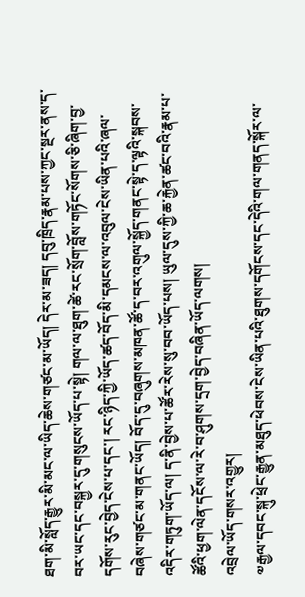ཐག་མི་སློད་རྒྱུར་མི་མང་ལ་ཡིད་ཆེས་གཙང་མ་ཡོད། དེར་མ་ཟད། དབུ་ཁྲིད་རྣམ་པས་ཀྱང་སྔར་ནས་ད་བར་ཡང་དང་བསྐྱར་དུ་གསུངས་ཡོད་པ་སྟེ། གལ་ལ་ཐུག་ཚེ་རང་སྲོག་བློས་གཏོང་སོགས་ཅི་ཞིག་བྱ་དགོས་རུང་བྱེད་ངེས་པ་དང་། རང་ཉིད་ཀྱི་ཡོད་ཚད་བོད་མི་དམངས་ལ་འབུལ་ངེས་ཡིན་པའི་ཞལ་བཞེས་གཙང་མ་གནང་ཡོད། བོད་དུ་བཞུགས་མཁན་ཚོ་ད་བར་འགུལ་སྐྱོད་གནང་སྟེ་ད་ལྟའི་སྐབས་འདིར་གཏུག་ཡོད་ལ། ད་ནི་བྱེས་པ་ཚོར་རེས་སུ་བབ་ཡོད་པས། ཡུལ་དུས་ཀྱི་ཆ་རྐྱེན་ཚང་བའི་རྣམ་པ་ཚོའི་ཕྱག་ལེན་དངོས་ལ་རེ་བ་ཤུགས་དྲག་བྱེད་བཞིན་ཡོད་ལགས།
འབྲེལ་ཡོད་གསར་འགྱུར།
༧རྒྱལ་དབང་སྐུ་ཕྲེང་རྒྱུན་མཐུད་ཕེབས་ངེས་ཡིན་པའི་ཐུགས་དགོངས་དང་དེའི་གལ་གནད་སྐོར་ལ་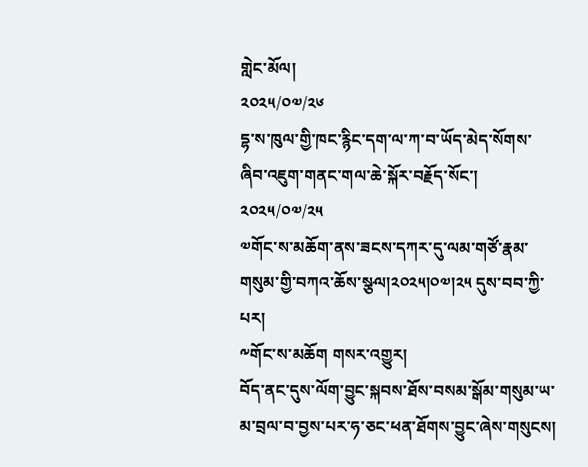གླེང་མོལ།
༢༠༢༥/༠༧/༢༦
དྷ་ས་ཁུལ་གྱི་ཁང་རྙིང་དག་ལ་ཀ་བ་ཡོད་མེད་སོགས་ཞིབ་འཇུག་གནང་གལ་ཆེ་སྐོར་བརྗོད་སོང་།
༢༠༢༥/༠༧/༢༥
༧གོང་ས་མཆོག་ནས་ཟངས་དཀར་དུ་ལམ་གཙོ་རྣམ་གསུམ་གྱི་བཀའ་ཆོས་སྩལ།༢༠༢༥།༠༧།༢༥ དུས་བབ་ཀྱི་པར།
༸གོང་ས་མཆོག གསར་འགྱུར།
བོད་ནང་དུས་ལོག་བྱུང་སྐབས་ཐོས་བསམ་སྒོམ་གསུམ་ཡ་མ་བྲལ་བ་བྱས་པར་ཧ་ཅང་ཕན་ཐོགས་བྱུང་ཞེས་གསུངས།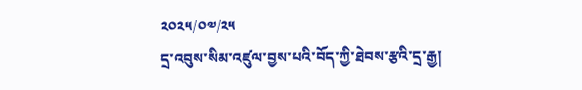༢༠༢༥/༠༧/༢༥
དྲ་འབུས་སིམ་འཛུལ་བྱས་པའི་བོད་ཀྱི་ཐེབས་རྩའི་དྲ་རྒྱ།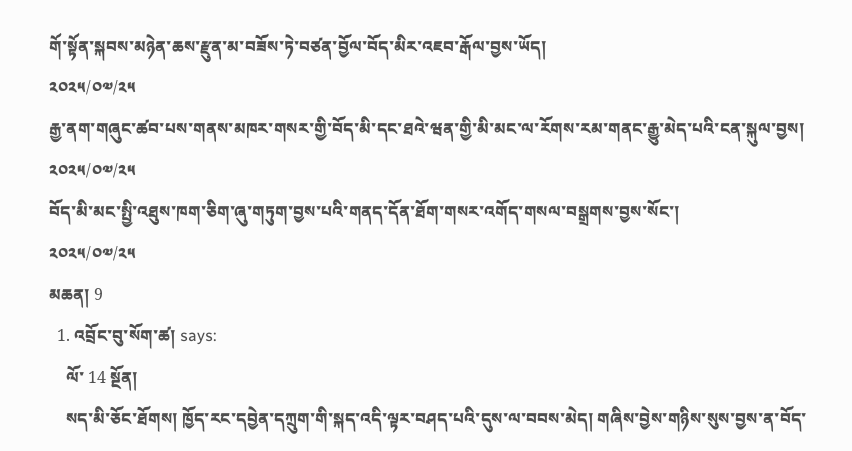གོ་སྟོན་སྐབས་མཉེན་ཆས་རྫུན་མ་བཟོས་ཏེ་བཙན་བྱོལ་བོད་མིར་འཇབ་རྒོལ་བྱས་ཡོད།
༢༠༢༥/༠༧/༢༥
རྒྱ་ནག་གཞུང་ཚབ་པས་གནས་མཁར་གསར་གྱི་བོད་མི་དང་ཐའེ་ཝན་གྱི་མི་མང་ལ་རོགས་རམ་གནང་རྒྱུ་མེད་པའི་ངན་སྐུལ་བྱས།
༢༠༢༥/༠༧/༢༥
བོད་མི་མང་སྤྱི་འཐུས་ཁག་ཅིག་ཞུ་གཏུག་བྱས་པའི་གནད་དོན་ཐོག་གསར་འགོད་གསལ་བསྒྲགས་བྱས་སོང་།
༢༠༢༥/༠༧/༢༥
མཆན། 9
  1. འབྲོང་བུ་སོག་ཚ། says:
    ལོ་ 14 སྔོན།
    སད་མི་ཅོང་ཐོགས། ཁྱོད་རང་དབྱེན་དཀྲུག་གི་སྐད་འདི་ལྟར་བཤད་པའི་དུས་ལ་བབས་མེད། གཞིས་བྱེས་གཉིས་སུས་བྱས་ན་བོད་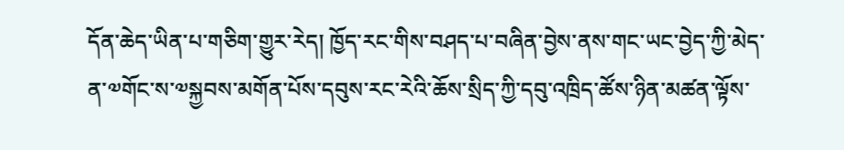དོན་ཆེད་ཡིན་པ་གཅིག་གྱུར་རེད། ཁྱོད་རང་གིས་བཤད་པ་བཞིན་བྱེས་ནས་གང་ཡང་བྱེད་ཀྱི་མེད་ན་༧གོང་ས་༧སྐྱབས་མགོན་པོས་དབུས་རང་རེའི་ཆོས་སྲིད་ཀྱི་དབུ་འཁྲིད་ཚོས་ཉིན་མཚན་ལྟོས་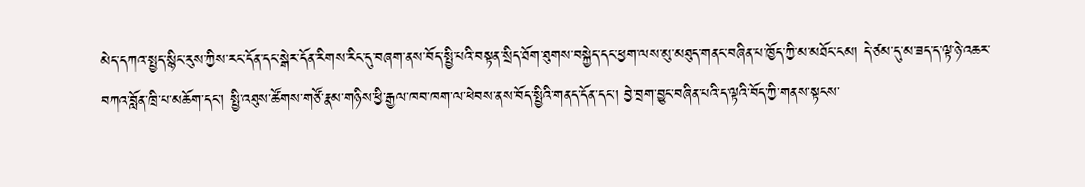མེད་དཀའ་སྤྱད་སྙིང་རུས་ཀྱིས་རང་དོན་དང་སྒེར་དོན་རིགས་རིང་དུ་བཞག་ནས་བོད་སྤྱི་པའི་བསྟན་སྲིད་ཐོག་ཐུགས་བསྐྱེད་དང་ཕྱག་ལས་མུ་མཐུད་གནང་བཞིན་པ་ཁྱོད་ཀྱི་མ་མཐོང་ངམ། དེ་ཙམ་དུ་མ་ཟད་ད་ལྟ་ཉེ་འཆར་བཀའ་བློན་ཁྲི་པ་མཆོག་དང་། སྤྱི་འཐུས་ཚོགས་གཙོ་རྣམ་གཉིས་ཕྱི་རྒྱལ་ཁབ་ཁག་ལ་ཕེབས་ནས་བོད་སྤྱིའི་གནད་དོན་དང་། བྱེ་བྲག་བྱུང་བཞིན་པའི་ད་ལྟའི་བོད་ཀྱི་གནས་སྟངས་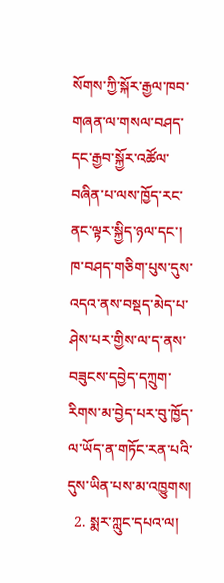སོགས་ཀྱི་སྐོར་རྒྱལ་ཁབ་གཞན་ལ་གསལ་བཤད་དང་རྒྱབ་སྐྱོར་འཚོལ་བཞིན་པ་ལས་ཁྱོད་རང་ནང་ལྟར་སྐྱིད་ཉལ་དང་། ཁ་བཤད་གཅིག་པུས་དུས་འདའ་ནས་བསྡད་མེད་པ་ཤེས་པར་གྱིས་ལ་ད་ནས་བཟུངས་དབྱེད་དཀྲུག་རིགས་མ་བྱེད་པར་བུ་ཁྱོད་ལ་ཡོད་ན་གཏོང་རན་པའི་དུས་ཡིན་པས་མ་འཁྱུགས།
  2. སྨར་ཀླུང་དཔའ་ལ།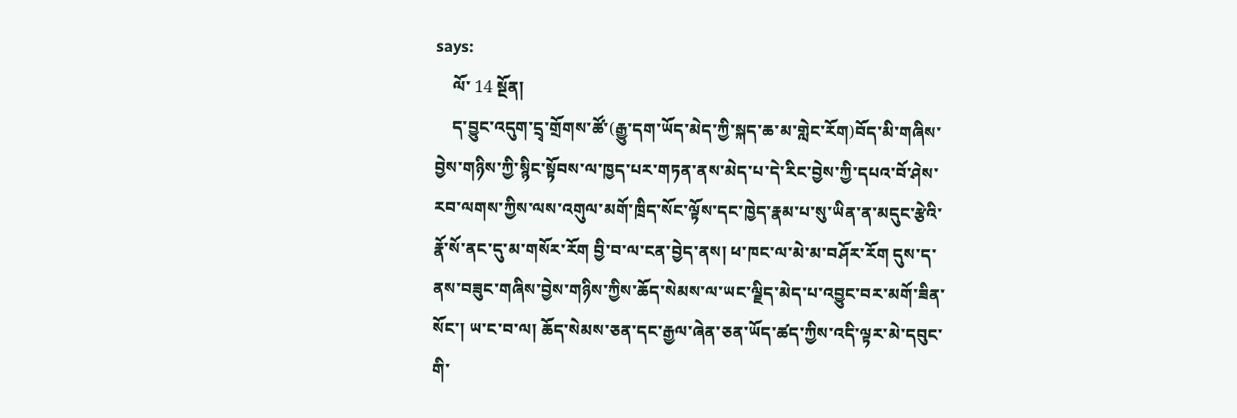says:
    ལོ་ 14 སྔོན།
    ད་བྱུང་འདུག་དྲྭ་གྲོགས་ཚོ་(རྒྱུ་དག་ཡོད་མེད་ཀྱི་སྐད་ཆ་མ་གླེང་རོག)བོད་མི་གཞིས་བྱེས་གཉིས་ཀྱི་སྙིང་སྟོབས་ལ་ཁྱད་པར་གཏན་ནས་མེད་པ་དེ་རིང་བྱེས་ཀྱི་དཔའ་བོ་ཤེས་རབ་ལགས་ཀྱིས་ལས་འགུལ་མགོ་ཁྲིད་སོང་ལྟོས་དང་ཁྱེད་རྣམ་པ་སུ་ཡིན་ན་མདུང་རྩེའི་རྣོ་སོ་ནང་དུ་མ་གསོར་རོག བྱི་བ་ལ་ངན་བྱེད་ནས། ཕ་ཁང་ལ་མེ་མ་བཤོར་རོག དུས་ད་ནས་བཟུང་གཞིས་བྱེས་གཉིས་ཀྱིས་ཆོད་སེམས་ལ་ཡང་ལྗིད་མེད་པ་འབྱུང་བར་མགོ་ཟིན་སོང་། ཡ་ང་བ་ལ། ཆོད་སེམས་ཅན་དང་རྒྱལ་ཞེན་ཅན་ཡོད་ཚད་ཀྱིས་འདི་ལྟར་མེ་དབུང་གི་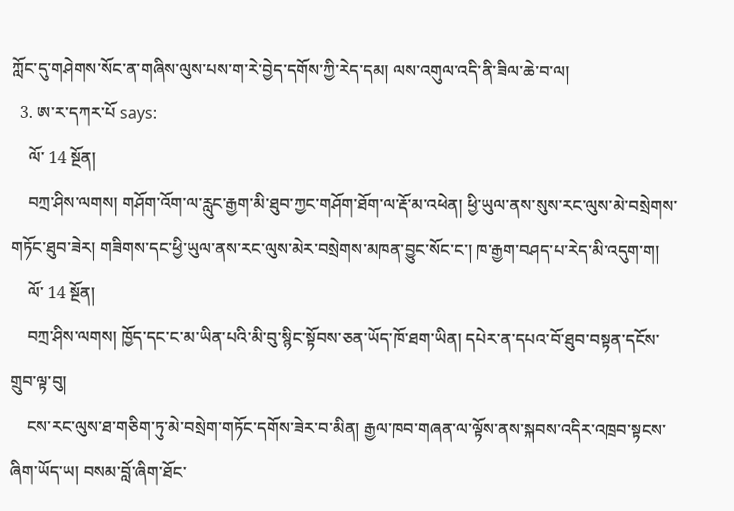ཀློང་དུ་གཤེགས་སོང་ན་གཞིས་ལུས་པས་ག་རེ་བྱེད་དགོས་ཀྱི་རེད་དམ། ལས་འགུལ་འདི་ནི་ཟིལ་ཆེ་བ་ལ།
  3. ཨ་ར་དཀར་པོ says:
    ལོ་ 14 སྔོན།
    བཀྲ་ཤིས་ལགས། གཤོག་འོག་ལ་རླུང་རྒྱག་མི་ཐུབ་ཀྱང་གཤོག་ཐོག་ལ་རྡོ་མ་འཕེན། ཕྱི་ཡུལ་ནས་སུས་རང་ལུས་མེ་བསྲེགས་གཏོང་ཐུབ་ཟེར། གཟིགས་དང་ཕྱི་ཡུལ་ནས་རང་ལུས་མེར་བསྲེགས་མཁན་བྱུང་སོང་ང་། ཁ་རྒྱག་བཤད་པ་རེད་མི་འདུག་ག།
    ལོ་ 14 སྔོན།
    བཀྲ་ཤིས་ལགས། ཁྱོད་དང་ང་མ་ཡིན་པའི་མི་བུ་སྙིང་སྟོབས་ཅན་ཡོད་ཁོ་ཐག་ཡིན། དཔེར་ན་དཔའ་བོ་ཐུབ་བསྟན་དངོས་གྲུབ་ལྟ་བུ།
    ངས་རང་ལུས་ཐ་གཅིག་ཏུ་མེ་བསྲེག་གཏོང་དགོས་ཟེར་བ་མིན། རྒྱལ་ཁབ་གཞན་ལ་ལྟོས་ནས་སྐབས་འདིར་འཁྲབ་སྟངས་ཞིག་ཡོད་ཡ། བསམ་བློ་ཞིག་ཐོང་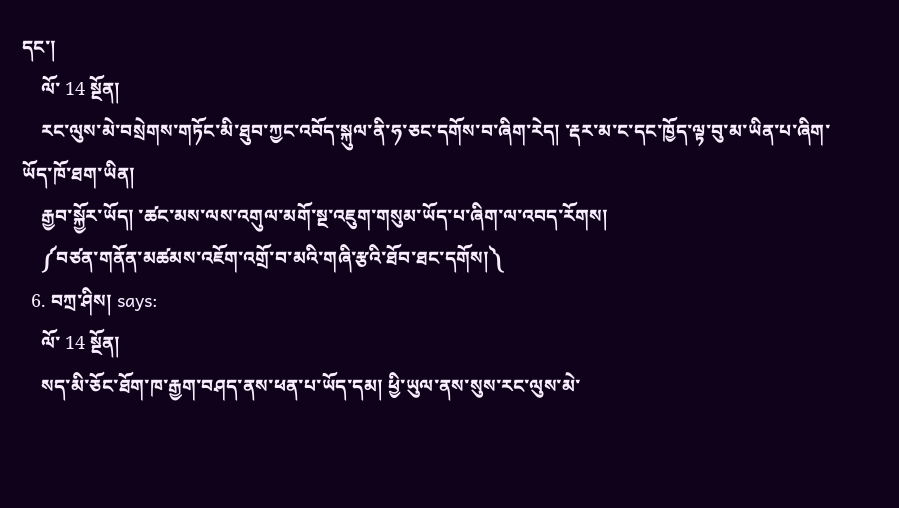དང་།
    ལོ་ 14 སྔོན།
    རང་ལུས་མེ་བསྲེགས་གཏོང་མི་ཐུབ་ཀྱང་འབོད་སྐུལ་ནི་ཧ་ཅང་དགོས་བ་ཞིག་རེད། ་རྡར་མ་ང་དང་ཁྱོད་ལྟ་བུ་མ་ཡིན་པ་ཞིག་ཡོད་ཁོ་ཐག་ཡིན།
    རྒྱབ་སྐྱོར་ཡོད། ་ཚང་མས་ལས་འགུལ་མགོ་སྔ་འཇུག་གསུམ་ཡོད་པ་ཞིག་ལ་འབད་རོགས།
    ༼བཙན་གནོན་མཚམས་འཇོག་འགྲོ་བ་མའི་གཞི་རྩའི་ཐོབ་ཐང་དགོས།༽
  6. བཀྲ་ཤིས། says:
    ལོ་ 14 སྔོན།
    སད་མི་ཅོང་ཐོག་ཁ་རྒྱག་བཤད་ནས་ཕན་པ་ཡོད་དམ། ཕྱི་ཡུལ་ནས་སུས་རང་ལུས་མེ་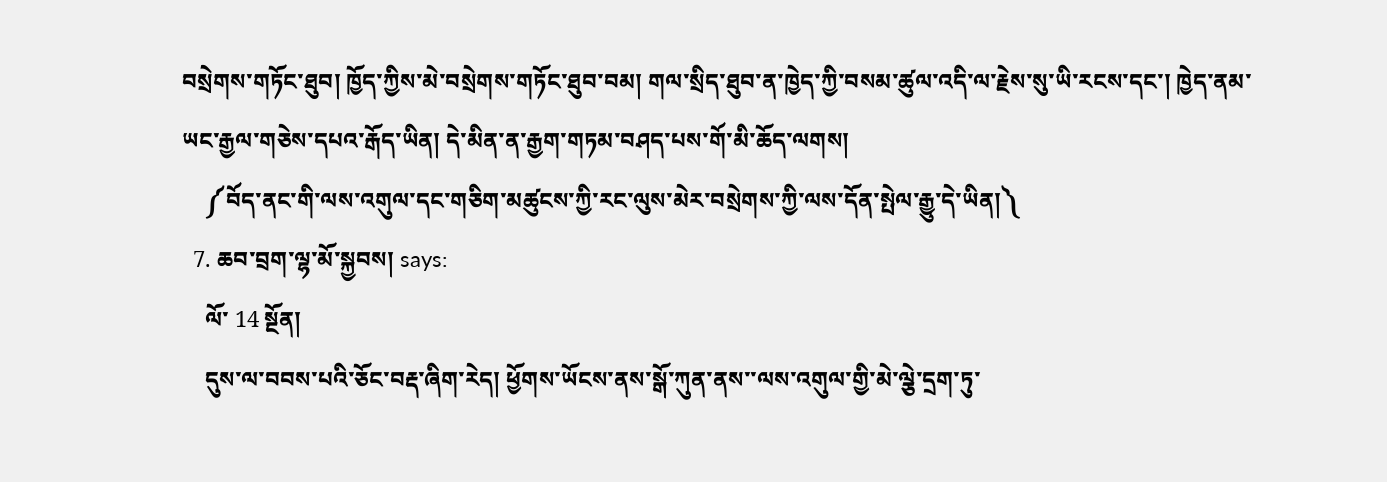བསྲེགས་གཏོང་ཐུབ། ཁྱོད་ཀྱིས་མེ་བསྲེགས་གཏོང་ཐུབ་བམ། གལ་སྲིད་ཐུབ་ན་ཁྱེད་ཀྱི་བསམ་ཚུལ་འདི་ལ་རྗེས་སུ་ཡི་རངས་དང་། ཁྱེད་ནམ་ཡང་རྒྱལ་གཅེས་དཔའ་རྒོད་ཡིན། དེ་མིན་ན་རྒྱག་གཏམ་བཤད་པས་གོ་མི་ཆོད་ལགས།
    ༼བོད་ནང་གི་ལས་འགུལ་དང་གཅིག་མཚུངས་ཀྱི་རང་ལུས་མེར་བསྲེགས་ཀྱི་ལས་དོན་སྤེལ་རྒྱུ་དེ་ཡིན།༽
  7. ཆབ་བྲག་ལྷ་མོ་སྐྱབས། says:
    ལོ་ 14 སྔོན།
    དུས་ལ་བབས་པའི་ཅོང་བརྡ་ཞིག་རེད། ཕྱོགས་ཡོངས་ནས་སྒོ་ཀུན་ནས་་ལས་འགུལ་གྱི་མེ་ལྕེ་དྲག་ཏུ་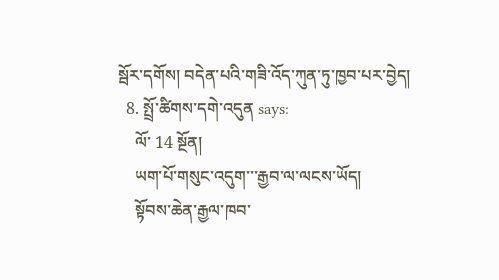སྦོར་དགོས། བདེན་པའི་གཟི་འོད་ཀུན་ཏུ་ཁྱབ་པར་བྱེད།
  8. སྤྲོ་ཚིགས་དགེ་འདུན says:
    ལོ་ 14 སྔོན།
    ཡག་པོ་གསུང་འདུག་་་རྒྱབ་ལ་ལངས་ཡོད།
    སྟོབས་ཆེན་རྒྱལ་ཁབ་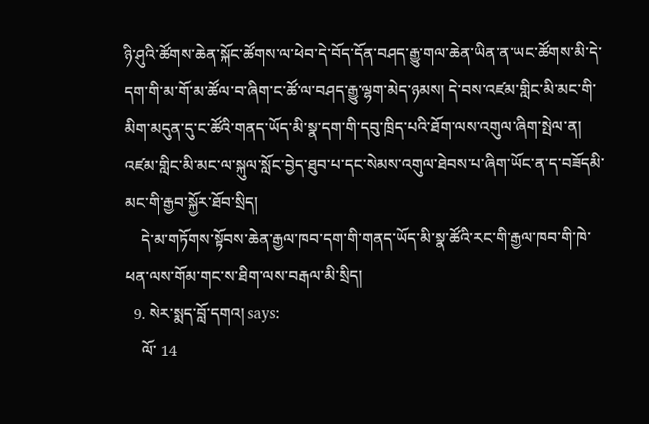ཉི་ཤུའི་ཚོགས་ཆེན་སྐོང་ཚོགས་ལ་ཕེབ་དེ་བོད་དོན་བཤད་རྒྱུ་གལ་ཆེན་ཡིན་ན་ཡང་ཚོགས་མི་དེ་དག་གི་མ་གོ་མ་ཚོལ་བ་ཞིག་ང་ཚོ་ལ་བཤད་རྒྱུ་ལྷག་མེད་ཉམས། དེ་བས་འཛམ་གླིང་མི་མང་གི་མིག་མདུན་དུ་ང་ཚོའི་གནད་ཡོད་མི་སྣ་དག་གི་དབུ་ཁྲིད་པའི་ཐོག་ལས་འགུལ་ཞིག་སྤེལ་ན། འཛམ་གླིང་མི་མང་ལ་སྐུལ་སློང་བྱེད་ཐུབ་པ་དང་སེམས་འགུལ་ཐེབས་པ་ཞིག་ཡོང་ན་ད་བཟོདམི་མང་གི་རྒྱབ་སྐྱོར་ཐོབ་སྲིད།
    དེ་མ་གཏོགས་སྟོབས་ཆེན་རྒྱལ་ཁབ་དག་གི་གནད་ཡོད་མི་སྣ་ཚོའི་རང་གི་རྒྱལ་ཁབ་གི་ཁེ་ཕན་ལས་གོམ་གང་ས་ཐིག་ལས་བརྒལ་མི་སྲིད།
  9. སེར་སྨད་བློ་དགའ། says:
    ལོ་ 14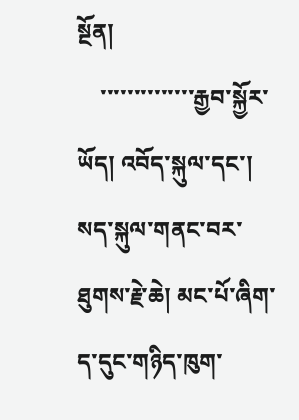སྔོན།
    ་་་་་་་་་་་་་་རྒྱབ་སྐྱོར་ཡོད། འབོད་སྐུལ་དང་། སད་སྐུལ་གནང་བར་ཐུགས་རྗེ་ཆེ། མང་པོ་ཞིག་ད་དུང་གཉིད་ཁུག་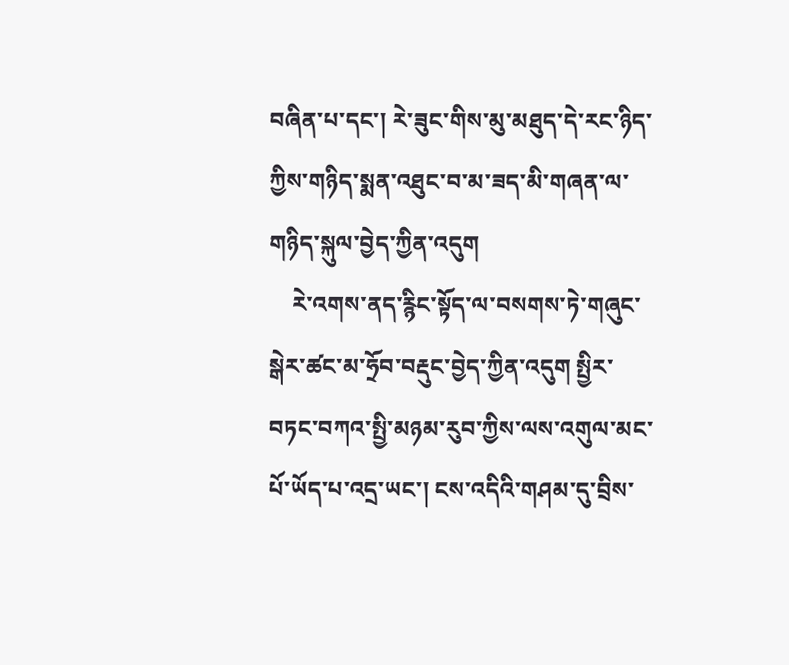བཞིན་པ་དང་། རེ་ཟུང་གིས་མུ་མཐུད་དེ་རང་ཉིད་ཀྱིས་གཉིད་སྨན་འཐུང་བ་མ་ཟད་མི་གཞན་ལ་གཉིད་སྐུལ་བྱེད་ཀྱིན་འདུག
    རེ་འགས་ནད་རྙིང་སྟོད་ལ་བསགས་ཏེ་གཞུང་སྒེར་ཚང་མ་ཧྲོབ་བརྡུང་བྱེད་ཀྱིན་འདུག སྤྱིར་བཏང་བཀའ་སྤྱི་མཉམ་རུབ་ཀྱིས་ལས་འགུལ་མང་པོ་ཡོད་པ་འདྲ་ཡང་། ངས་འདིའི་གཤམ་དུ་བྲིས་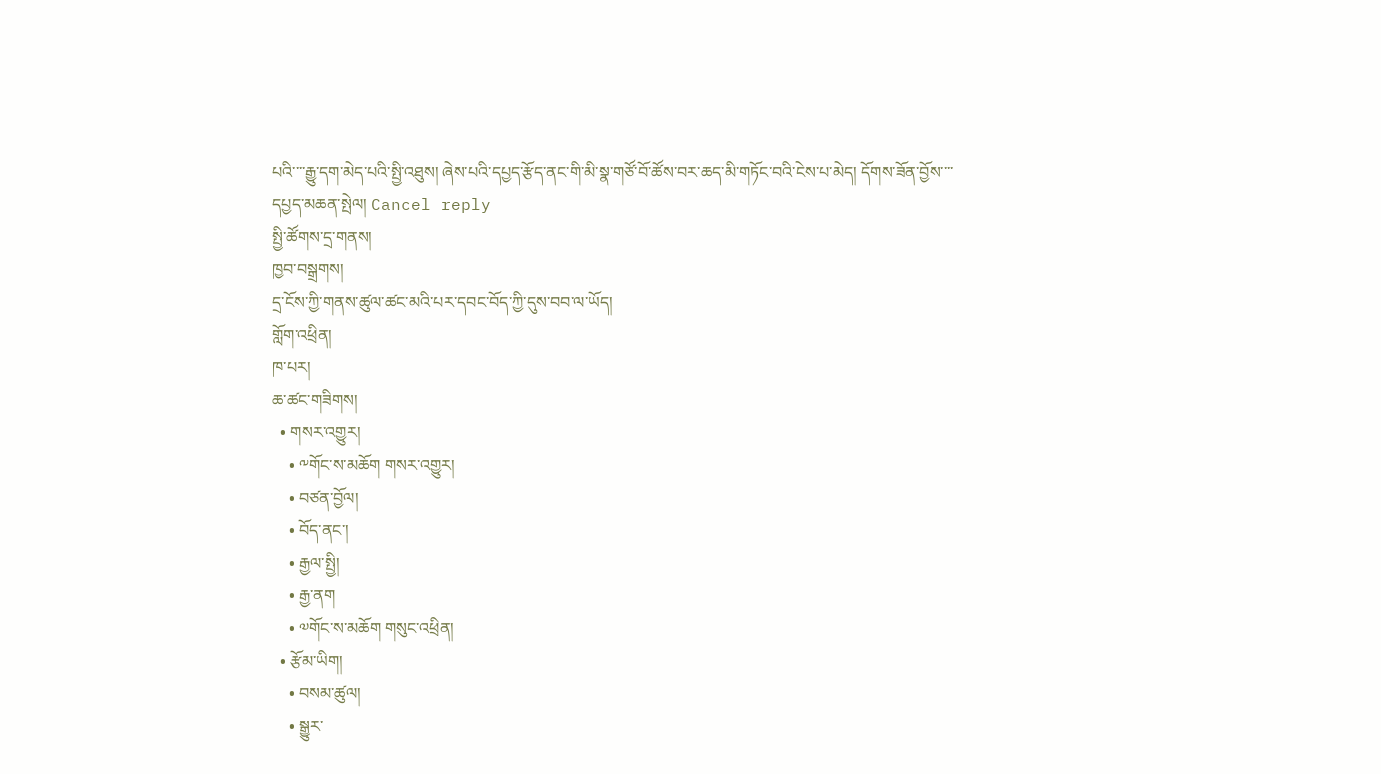པའི་་་་རྒྱུ་དག་མེད་པའི་སྤྱི་འཐུས། ཞེས་པའི་དཔྱད་རྩོད་ནང་གི་མི་སྣ་གཙོ་བོ་ཚོས་བར་ཆད་མི་གཏོང་བའི་ངེས་པ་མེད། དོགས་ཟོན་བྱོས་་་་
དཔྱད་མཆན་སྤེལ། Cancel reply
སྤྱི་ཚོགས་དྲ་གནས།
ཁྱབ་བསྒྲགས།
དྲ་ངོས་ཀྱི་གནས་ཚུལ་ཚང་མའི་པར་དབང་བོད་ཀྱི་དུས་བབ་ལ་ཡོད།
གློག་འཕྲིན།
ཁ་པར།
ཆ་ཚང་གཟིགས།
  • གསར་འགྱུར།
    • ༸གོང་ས་མཆོག གསར་འགྱུར།
    • བཙན་བྱོལ།
    • བོད་ནང་།
    • རྒྱལ་སྤྱི།
    • རྒྱ་ནག
    • ༧གོང་ས་མཆོག གསུང་འཕྲིན།
  • རྩོམ་ཡིག།
    • བསམ་ཚུལ།
    • སྒྱུར་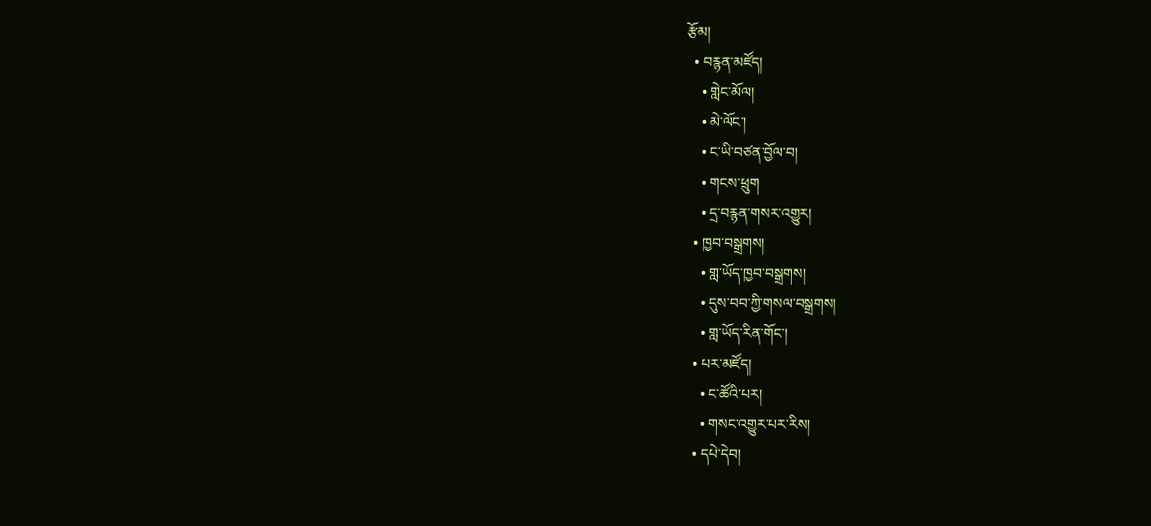རྩོམ།
  • བརྙན་མཛོད།
    • གླེང་མོལ།
    • མེ་ལོང་།
    • ང་ཡི་བཙན་བྱོལ་བ།
    • གངས་ཕྲུག
    • དྲ་བརྙན་གསར་འགྱུར།
  • ཁྱབ་བསྒྲགས།
    • གླ་ཡོད་ཁྱབ་བསྒྲགས།
    • དུས་བབ་ཀྱི་གསལ་བསྒྲགས།
    • གླ་ཡོད་རིན་གོང་།
  • པར་མཛོད།
    • ང་ཚོའི་པར།
    • གསང་འགྱུར་པར་རིས།
  • དཔེ་དེབ།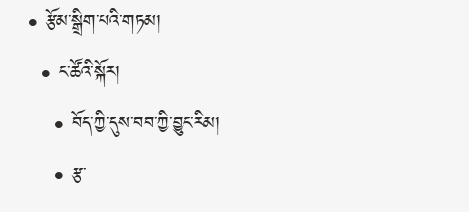• རྩོམ་སྒྲིག་པའི་གཏམ།
  • ང་ཚོའི་སྐོར།
    • བོད་ཀྱི་དུས་བབ་ཀྱི་བྱུང་རིམ།
    • རྩ་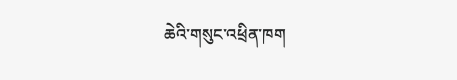ཆེའི་གསུང་འཕྲིན་ཁག